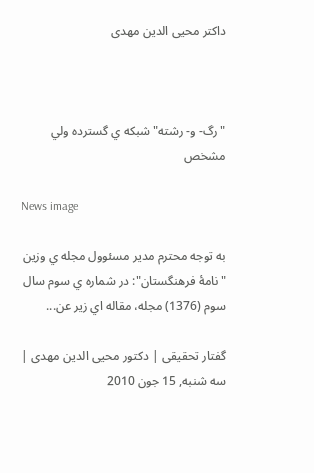داکتر محیی الدین مهدی



"رگ- و- رشته" شبكه ي گسترده ولي مشخص

News image

به توجه محترم مدير مسئوول مجله ي وزين "نامۀ فرهنگستان": در شماره ي سوم سال سوم (1376) مجله، مقاله اي زير عن...

گفتار تحقیقی | دکتور محیی الدین مهدی | سه شنبه, 15 جون 2010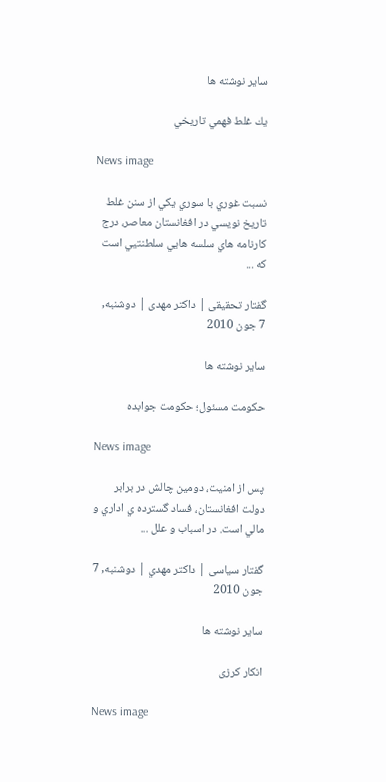سایر نوشته ها

يك غلط فهمي تاريخي

News image

نسبت غوري با سوري يكي از سنن غلط تاريخ نويسي در افغانستان معاصر، درج كارنامه هاي سلسه هايي سلطنتيي است كه ...

گفتار تحقیقی | داکتر مهدی | دوشنبه, 7 جون 2010

سایر نوشته ها

حكومت مسئول؛ حکومت جوابده

News image

پس از امنيت، دومين چالش در برابر دولت افغانستان، فساد گسترده ي اداري و مالي است. در اسباب و علل ...

گفتار سیاسی | داكتر مهدي | دوشنبه, 7 جون 2010

سایر نوشته ها

انکار کرزی

News image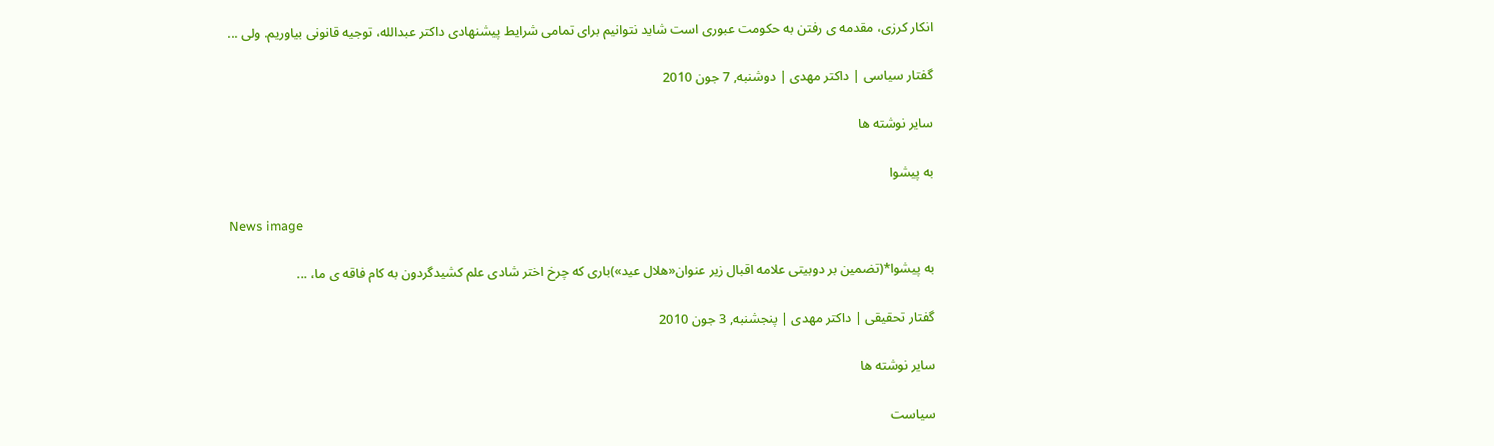انکار کرزی، مقدمه ی رفتن به حکومت عبوری است شاید نتوانیم برای تمامی شرایط پیشنهادی داکتر عبدالله، توجیه قانونی بیاوریم. ولی ...

گفتار سیاسی | داکتر مهدی | دوشنبه, 7 جون 2010

سایر نوشته ها

به پیشوا

News image

به پیشوا*(تضمین بر دوبیتی علامه اقبال زیر عنوان«هلال عید»)باری که چرخ اختر شادی علم کشیدگردون به کام فاقه ی ما، ...

گفتار تحقیقی | داکتر مهدی | پنجشنبه, 3 جون 2010

سایر نوشته ها

سياست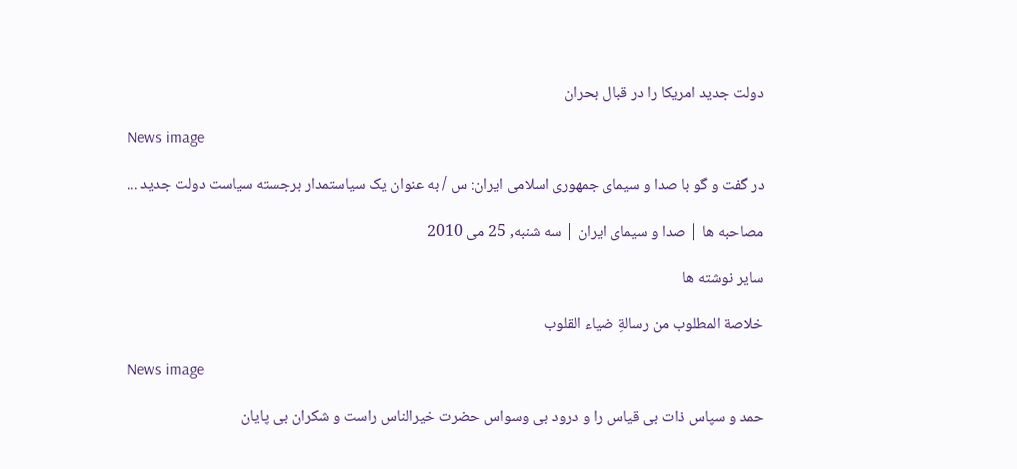دولت جديد امريکا را در قبال بحران

News image

در گفت و گو با صدا و سیمای جمهوری اسلامی ایران: س / به عنوان يک سياستمدار برجسته سياست دولت جديد ...

مصاحبه ها | صدا و سیمای ایران | سه شنبه, 25 می 2010

سایر نوشته ها

خلاصة المطلوب من رسالةِ ضیاء القلوب

News image

حمد و سپاس ذات بی قیاس را و درود بی وسواس حضرت خیرالناس راست و شکران بی پایان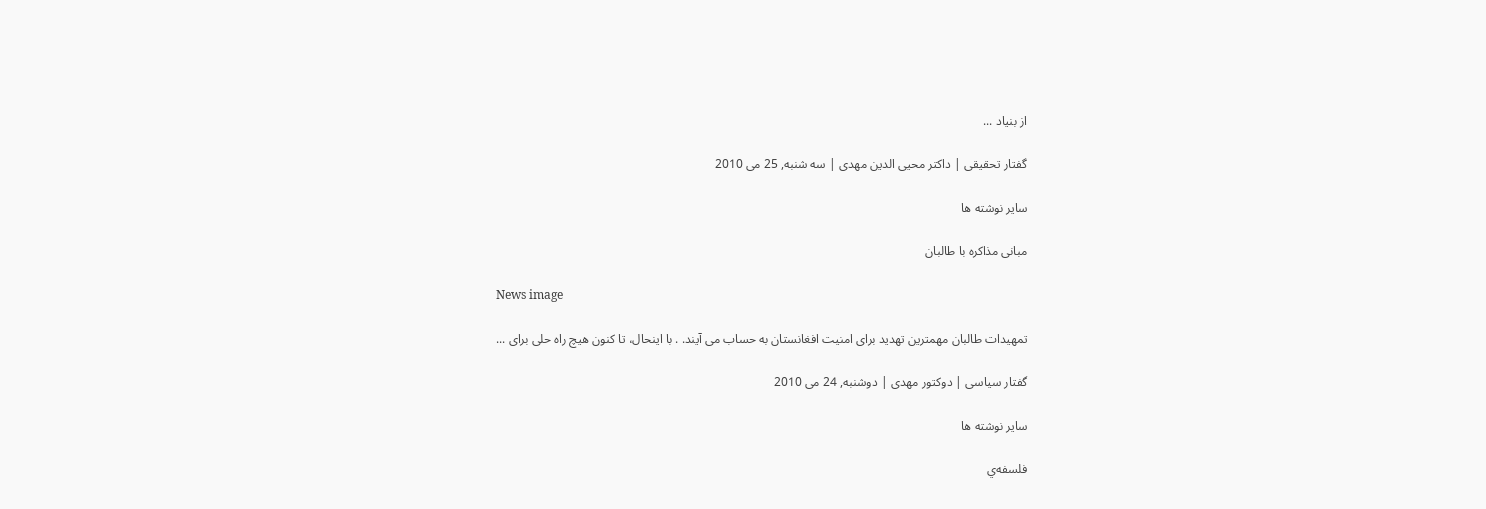از بنیاد ...

گفتار تحقیقی | داکتر محیی الدین مهدی | سه شنبه, 25 می 2010

سایر نوشته ها

مبانی مذاکره با طالبان

News image

تمهیدات طالبان مهمترین تهدید برای امنیت افغانستان به حساب می آیند. . با اینحال، تا کنون هیچ راه حلی برای ...

گفتار سیاسی | دوکتور مهدی | دوشنبه, 24 می 2010

سایر نوشته ها

فلسفه‌ي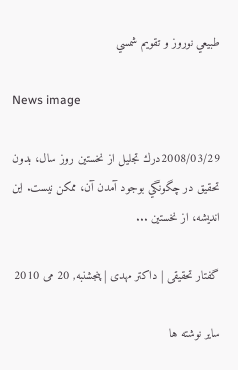طبيعي نوروز و تقويم شمسي

News image

2008/03/29درك تجليل از نخستين روز سال، بدون تحقيق در چگونگي بوجود آمدن آن، ممكن نيست. اين انديشه، از نخستين ...

گفتار تحقیقی | داکتر مهدی | پنجشنبه, 20 می 2010

سایر نوشته ها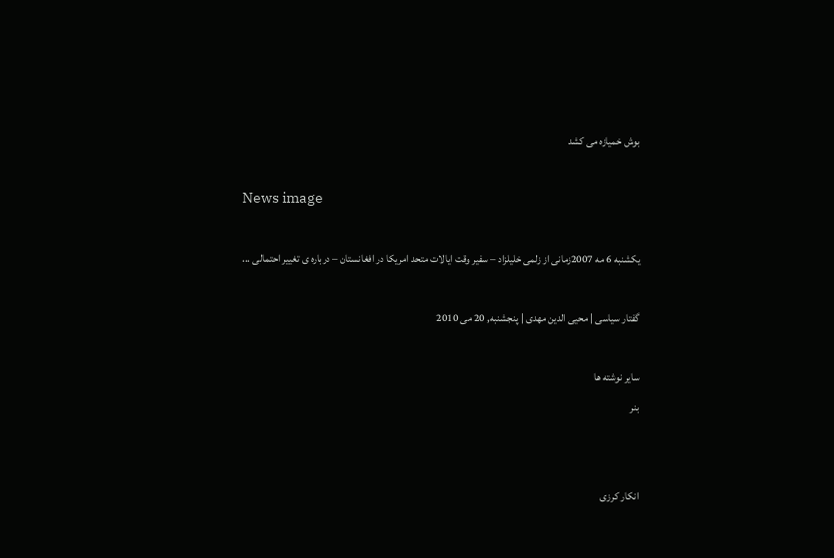بوش خمیازه می کشد

News image

يكشنبه 6 مه 2007زمانی از زلمی خلیلزاد – سفیر وقت ایالات متحد امریکا در افغانستان – درباره ی تغییر احتمالی ...

گفتار سیاسی | محیی الدين مهدی | پنجشنبه, 20 می 2010

سایر نوشته ها
بنر


انکار کرزی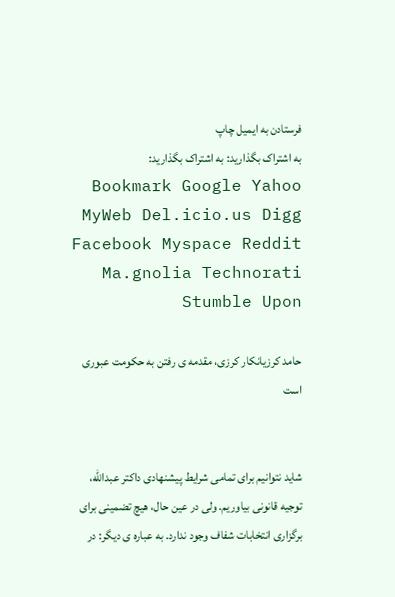فرستادن به ایمیل چاپ
به اشتراک بگذارید: به اشتراک بگذارید: Bookmark Google Yahoo MyWeb Del.icio.us Digg Facebook Myspace Reddit Ma.gnolia Technorati Stumble Upon

حامد کرزیانکار کرزی، مقدمه ی رفتن به حکومت عبوری است


شاید نتوانیم برای تمامی شرایط پیشنهادی داکتر عبدالله، توجیه قانونی بیاوریم. ولی در عین حال، هیچ تضمینی برای برگزاری انتخابات شفاف وجود ندارد. به عباره ی دیگر: در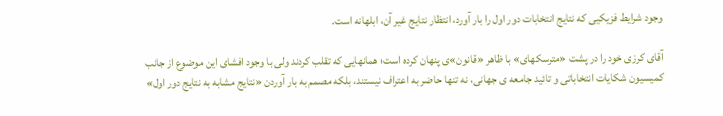وجود شرایط فزیکیی که نتایج انتخابات دور اول را بار آورد، انتظار نتایج غیر آن، ابلهانه است.

آقای کرزی خود را در پشت «مترسکهای» با ظاهر «قانون»ی پنهان کرده است؛ همانهایی که تقلب کردند ولی با وجود افشای این موضوع از جانب کمیسیون شکایات انتخاباتی و تائید جامعه ی جهانی، نه تنها حاضر به اعتراف نیستند، بلکه مصمم به بار آوردن «نتایج مشابه به نتایج دور اول»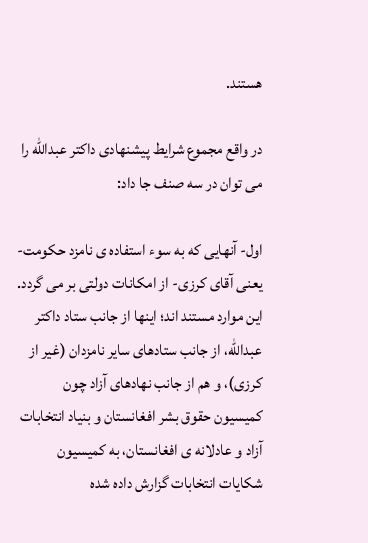هستند.

در واقع مجموع شرایط پیشنهادی داکتر عبدالله را می توان در سه صنف جا داد:

اول- آنهایی که به سوء استفاده ی نامزد حکومت- یعنی آقای کرزی- از امکانات دولتی بر می گردد. این موارد مستند اند؛ اینها از جانب ستاد داکتر عبدالله، از جانب ستادهای سایر نامزدان (غیر از کرزی)، و هم از جانب نهادهای آزاد چون کمیسیون حقوق بشر افغانستان و بنیاد انتخابات آزاد و عادلانه ی افغانستان، به کمیسیون شکایات انتخابات گزارش داده شده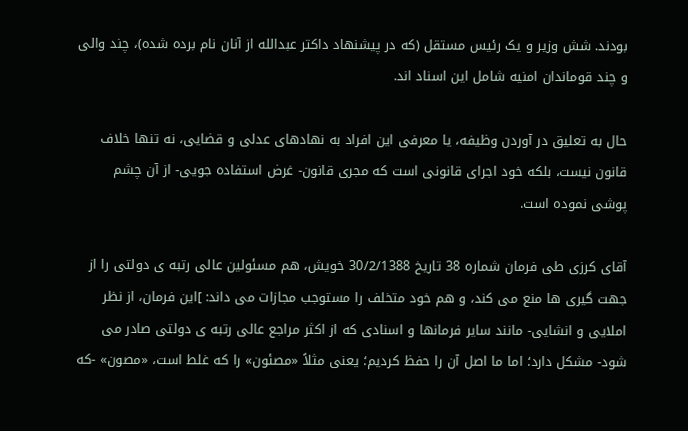بودند. شش وزیر و یک رئیس مستقل (که در پیشنهاد داکتر عبدالله از آنان نام برده شده)، چند والی و چند قوماندان امنیه شامل این اسناد اند.

حال به تعلیق در آوردن وظیفه، یا معرفی این افراد به نهادهای عدلی و قضایی، نه تنها خلاف قانون نیست، بلکه خود اجرای قانونی است که مجری قانون- غرض استفاده جویی- از آن چشم پوشی نموده است.

آقای کرزی طی فرمان شماره 38 تاریخ 30/2/1388 خویش، هم مسئولین عالی رتبه ی دولتی را از جهت گیری ها منع می کند، و هم خود متخلف را مستوجب مجازات می داند: ]این فرمان، از نظر املایی و انشایی- مانند سایر فرمانها و اسنادی که از اکثر مراجع عالی رتبه ی دولتی صادر می شود- مشکل دارد؛ اما ما اصل آن را حفظ کردیم؛ یعنی مثلاً «مصئون» را که غلط است، «مصون» -که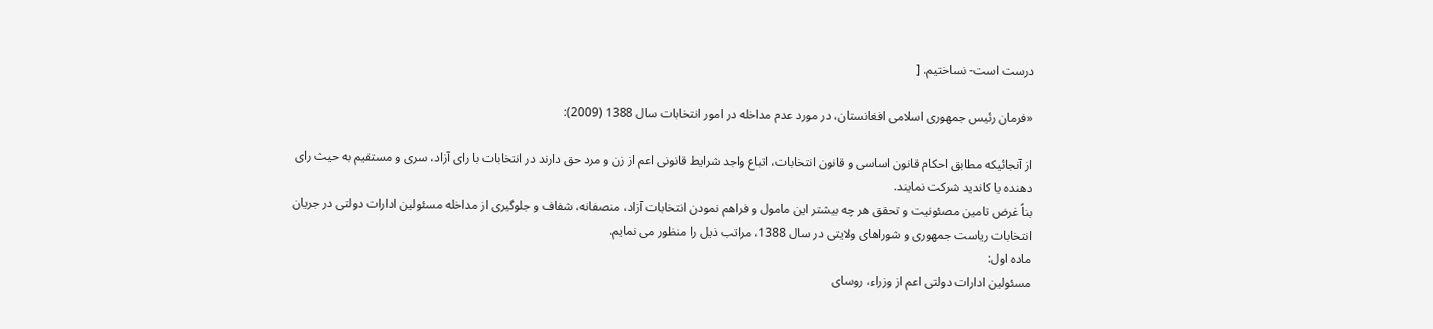درست است- نساختیم. [

«فرمان رئیس جمهوری اسلامی افغانستان، در مورد عدم مداخله در امور انتخابات سال 1388 (2009):

از آنجائیکه مطابق احکام قانون اساسی و قانون انتخابات، اتباع واجد شرایط قانونی اعم از زن و مرد حق دارند در انتخابات با رای آزاد، سری و مستقیم به حیث رای دهنده یا کاندید شرکت نمایند.
بناً غرض تامین مصئونیت و تحقق هر چه بیشتر این مامول و فراهم نمودن انتخابات آزاد، منصفانه، شفاف و جلوگیری از مداخله مسئولین ادارات دولتی در جریان انتخابات ریاست جمهوری و شوراهای ولایتی در سال 1388، مراتب ذیل را منظور می نمایم.
ماده اول:
مسئولین ادارات دولتی اعم از وزراء، روسای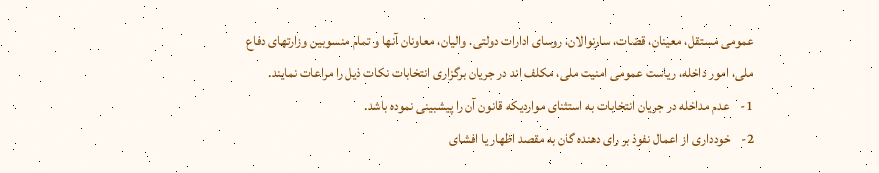عمومی مستقل، معینان، قضات، سارنوالان، روسای ادارات دولتی، والیان، معاونان آنها و تمام منسوبین وزارتهای دفاع ملی، امور داخله، ریاست عمومی امنیت ملی، مکلف اند در جریان برگزاری انتخابات نکات ذیل را مراعات نمایند.
1-    عدم مداخله در جریان انتخابات به استثنای مواردیکه قانون آن را پیشبینی نموده باشد.
2-    خودداری از اعمال نفوذ بر رای دهنده گان به مقصد اظهار یا افشای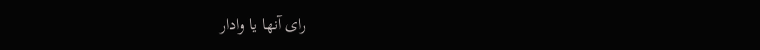رای آنها یا وادار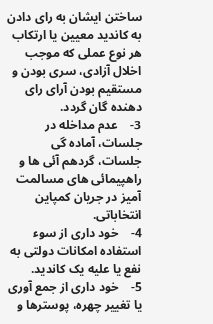ساختن ایشان به رای دادن به کاندید معیین یا ارتکاب هر نوع عملی که موجب اخلال آزادی، سری بودن و مستقیم بودن آرای رای دهنده گان گردد.
3-    عدم مداخله در جلسات، آماده گی جلسات، گردهم آئی ها و راهپیمائی های مسالمت آمیز در جریان کمپاین انتخاباتی.
4-    خود داری از سوء استفاده امکانات دولتی به نفع یا علیه یک کاندید.
5-    خود داری از جمع آوری یا تغییر چهره، پوسترها و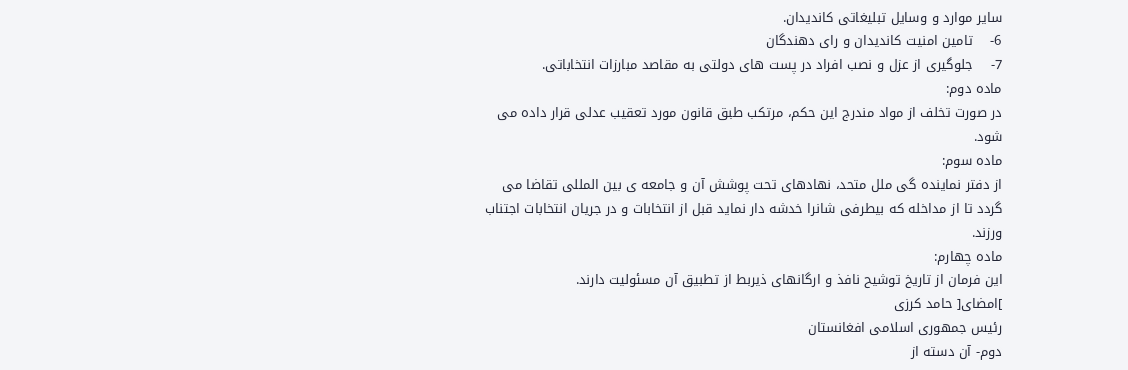سایر موارد و وسایل تبلیغاتی کاندیدان.
6-    تامین امنیت کاندیدان و رای دهندگان
7-    جلوگیری از عزل و نصب افراد در پست های دولتی به مقاصد مبارزات انتخاباتی.
ماده دوم:
در صورت تخلف از مواد مندرج این حکم، مرتکب طبق قانون مورد تعقیب عدلی قرار داده می شود.
ماده سوم:
از دفتر نماینده گی ملل متحد، نهادهای تحت پوشش آن و جامعه ی بین المللی تقاضا می گردد تا از مداخله که بیطرفی شانرا خدشه دار نماید قبل از انتخابات و در جریان انتخابات اجتناب ورزند.
ماده چهارم:
این فرمان از تاریخ توشیح نافذ و ارگانهای ذیربط از تطبیق آن مسئولیت دارند.
]امضای[ حامد کرزی
رئیس جمهوری اسلامی افغانستان
دوم- آن دسته از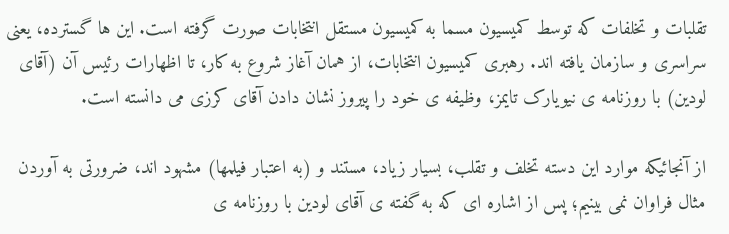تقلبات و تخلفات که توسط کمیسیون مسما به کمیسیون مستقل انتخابات صورت گرفته است. این ها گسترده، یعنی سراسری و سازمان یافته اند. رهبری کمیسیون انتخابات، از همان آغاز شروع به کار، تا اظهارات رئیس آن (آقای لودین) با روزنامه ی نیویارک تایمز، وظیفه ی خود را پیروز نشان دادن آقای کرزی می دانسته است.

از آنجائیکه موارد این دسته تخلف و تقلب، بسیار زیاد، مستند و (به اعتبار فیلمها) مشهود اند، ضرورتی به آوردن مثال فراوان نمی بینیم؛ پس از اشاره ای که به گفته ی آقای لودین با روزنامه ی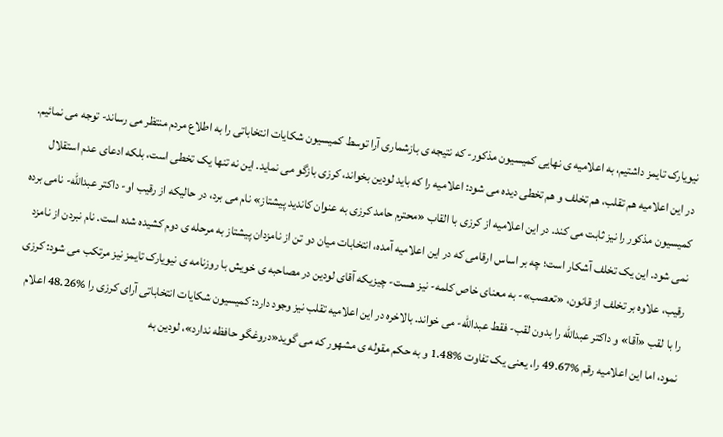نیویارک تایمز داشتیم، به اعلامیه ی نهایی کمیسیون مذکور- که نتیجه ی بازشماری آرا توسط کمیسیون شکایات انتخاباتی را به اطلاع مردم منتظر می رساند- توجه می نمائیم. در این اعلامیه هم تقلب، هم تخلف و هم تخطی دیده می شود: اعلامیه را که باید لودین بخواند، کرزی بازگو می نماید. این نه تنها یک تخطی است، بلکه ادعای عدم استقلال کمیسیون مذکور را نیز ثابت می کند. در این اعلامیه از کرزی با القاب «محترم حامد کرزی به عنوان کاندید پیشتاز» نام می برد، در حالیکه از رقیب او- داکتر عبدالله- نامی برده نمی شود. این یک تخلف آشکار است؛ چه بر اساس ارقامی که در این اعلامیه آمده، انتخابات میان دو تن از نامزدان پیشتاز به مرحله ی دوم کشیده شده است. نام نبردن از نامزد رقیب، علاوه بر تخلف از قانون، «تعصب»- به معنای خاص کلمه- نیز هست- چیزیکه آقای لودین در مصاحبه ی خویش با روزنامه ی نیویارک تایمز نیز مرتکب می شود: کرزی را با لقب «آقا» و داکتر عبدالله را بدون لقب- فقط عبدالله- می خواند. بالاخره در این اعلامیه تقلب نیز وجود دارد: کمیسیون شکایات انتخاباتی آرای کرزی را %48.26 اعلام نمود، اما این اعلامیه رقم %49.67 را، یعنی یک تفاوت %1.48 و به حکم مقوله ی مشهور که می گوید«دروغگو حافظه ندارد»، لودین به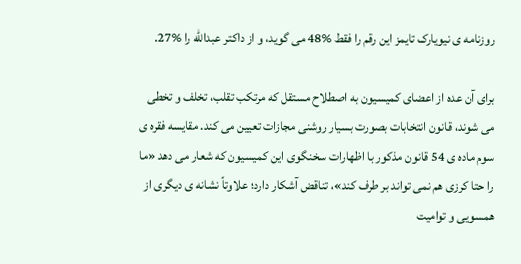روزنامه ی نیویارک تایمز این رقم را فقط %48 می گوید، و از داکتر عبدالله را %27.

برای آن عده از اعضای کمیسیون به اصطلاح مستقل که مرتکب تقلب، تخلف و تخطی می شوند، قانون انتخابات بصورت بسیار روشنی مجازات تعیین می کند. مقایسه فقره ی سوم ماده ی 54 قانون مذکور با اظهارات سخنگوی این کمیسیون که شعار می دهد «ما را حتا کرزی هم نمی تواند بر طرف کند»، تناقض آشکار دارد؛ علاوتاً نشانه ی دیگری از همسویی و توامیت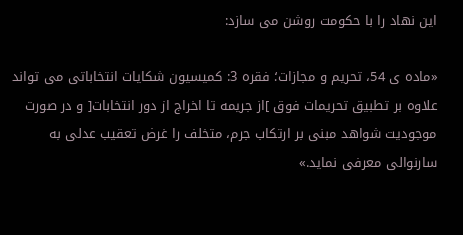این نهاد را با حکومت روشن می سازد:

«ماده ی 54، تحریم و مجازات؛ فقره 3: کمیسیون شکایات انتخاباتی می تواند علاوه بر تطبیق تحریمات فوق ]از جریمه تا اخراج از دور انتخابات[ و در صورت موجودیت شواهد مبنی بر ارتکاب جرم، متخلف را غرض تعقیب عدلی به سارنوالی معرفی نماید.»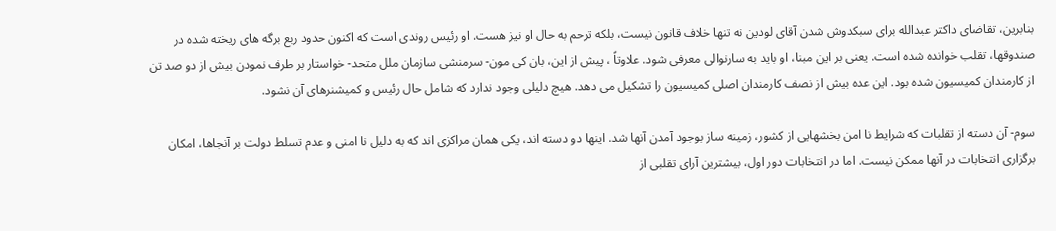بنابرین، تقاضای داکتر عبدالله برای سبکدوش شدن آقای لودین نه تنها خلاف قانون نیست، بلکه ترحم به حال او نیز هست. او رئیس روندی است که اکنون حدود ربع برگه های ریخته شده در صندوقها، تقلب خوانده شده است. یعنی بر این مبنا، او باید به سارنوالی معرفی شود. علاوتاً ، پیش از این، بان کی مون- سرمنشی سازمان ملل متحد- خواستار بر طرف نمودن بیش از دو صد تن از کارمندان کمیسیون شده بود. این عده بیش از نصف کارمندان اصلی کمیسیون را تشکیل می دهد. هیچ دلیلی وجود ندارد که شامل حال رئیس و کمیشنرهای آن نشود.

سوم- آن دسته از تقلبات که شرایط نا امن بخشهایی از کشور، زمینه ساز بوجود آمدن آنها شد. اینها دو دسته اند، یکی همان مراکزی اند که به دلیل نا امنی و عدم تسلط دولت بر آنجاها، امکان برگزاری انتخابات در آنها ممکن نیست. اما در انتخابات دور اول، بیشترین آرای تقلبی از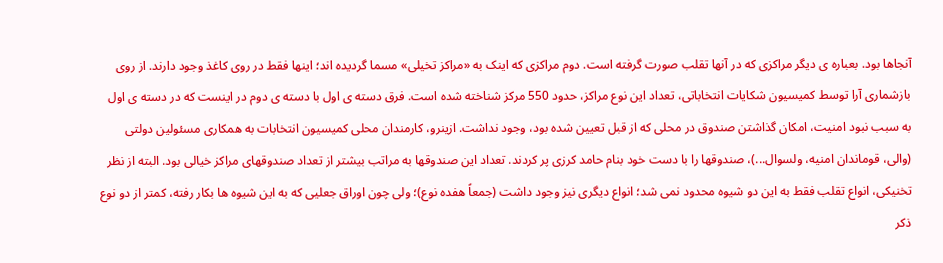آنجاها بود. بعباره ی دیگر مراکزی که در آنها تقلب صورت گرفته است. دوم مراکزی که اینک به «مراکز تخیلی» مسما گردیده اند؛ اینها فقط در روی کاغذ وجود دارند. از روی بازشماری آرا توسط کمیسیون شکایات انتخاباتی، تعداد این نوع مراکز، حدود 550 مرکز شناخته شده است. فرق دسته ی اول با دسته ی دوم در اینست که در دسته ی اول به سبب نبود امنیت، امکان گذاشتن صندوق در محلی که از قبل تعیین شده بود، وجود نداشت. ازینرو، کارمندان محلی کمیسیون انتخابات به همکاری مسئولین دولتی (والی، قوماندان امنیه، ولسوال...)، صندوقها را با دست خود بنام حامد کرزی پر کردند. تعداد این صندوقها به مراتب بیشتر از تعداد صندوقهای مراکز خیالی بود. البته از نظر تخنیکی، انواع تقلب فقط به این دو شیوه محدود نمی شد؛ انواع دیگری نیز وجود داشت (جمعاً هفده نوع)؛ ولی چون اوراق جعلیی که به این شیوه ها بکار رفته، کمتر از دو نوع ذکر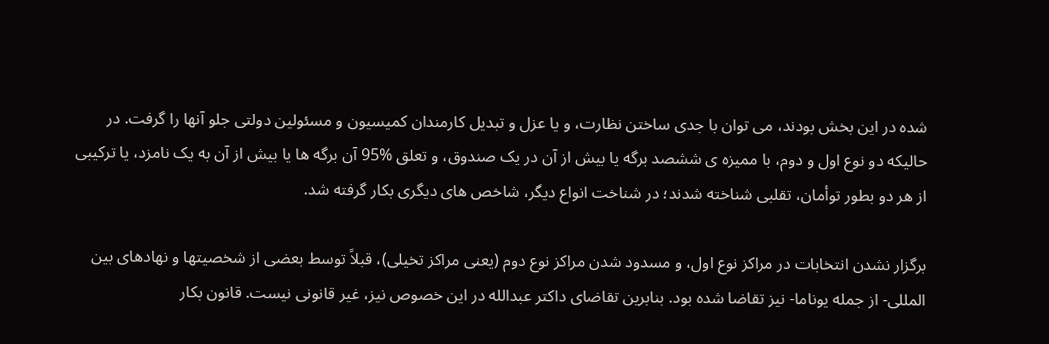شده در این بخش بودند، می توان با جدی ساختن نظارت، و یا عزل و تبدیل کارمندان کمیسیون و مسئولین دولتی جلو آنها را گرفت. در حالیکه دو نوع اول و دوم، با ممیزه ی ششصد برگه یا بیش از آن در یک صندوق، و تعلق %95 آن برگه ها یا بیش از آن به یک نامزد، یا ترکیبی از هر دو بطور توأمان، تقلبی شناخته شدند؛ در شناخت انواع دیگر، شاخص های دیگری بکار گرفته شد.

برگزار نشدن انتخابات در مراکز نوع اول، و مسدود شدن مراکز نوع دوم (یعنی مراکز تخیلی)، قبلاً توسط بعضی از شخصیتها و نهادهای بین المللی- از جمله یوناما- نیز تقاضا شده بود. بنابرین تقاضای داکتر عبدالله در این خصوص نیز، غیر قانونی نیست. قانون بکار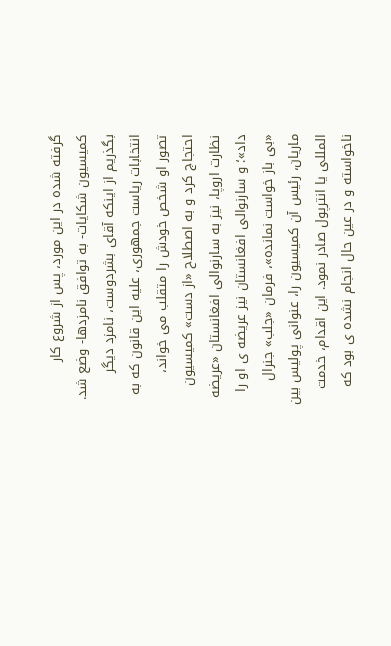گرفته شده در این مورد، پس از شروع کار کمیسیون شکایات- به توافق نامزدها- وضع شد. بگذریم از اینکه آقای بشردوست، نامزد دیگر انتخابات ریاست جمهوری، علیه این قانون که به تصور او شخص خودش را متقلب می خواند، احتجاج کرد و به اصطلاح «از دست» کمیسیون نظارت اروپا، نیز به سارنوالی افغانستان «عریضه داد»؛ و سارنوالی افغانستان نیز عریضه ی او را «بی باز خواست نمانده»، فرمان «جلب» جنرال ماریان، رئیس آن کمیسیون را، عنوانی پولیس بین المللی یا انترپول صادر نمود. این اقدام، خدمت ناخواسته و در عین حال انجام نشده ی بود که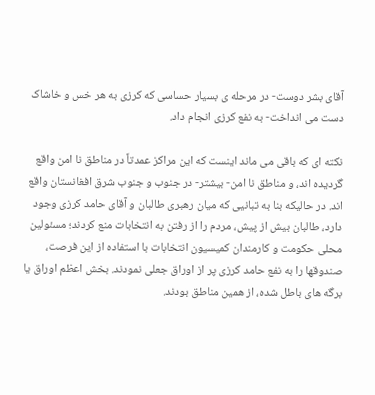آقای بشر دوست- در مرحله ی بسیار حساسی که کرزی به هر خس و خاشاک دست می انداخت- به نفع کرزی انجام داد.

نکته ای که باقی می ماند اینست که این مراکز عمدتاً در مناطق نا امن واقع گردیده اند، و مناطق نا امن- بیشتر- در جنوب و جنوب شرق افغانستان واقع اند. در حالیکه بنا به تبانیی که میان رهبری طالبان و آقای حامد کرزی وجود دارد، طالبان بیش از پیش، مردم را از رفتن به انتخابات منع کردند؛ مسئولین محلی حکومت و کارمندان کمیسیون انتخابات با استفاده از این فرصت، صندوقها را به نفع حامد کرزی پر از اوراق جعلی نمودند. بخش اعظم اوراق یا برگه های باطل شده، از همین مناطق بودند.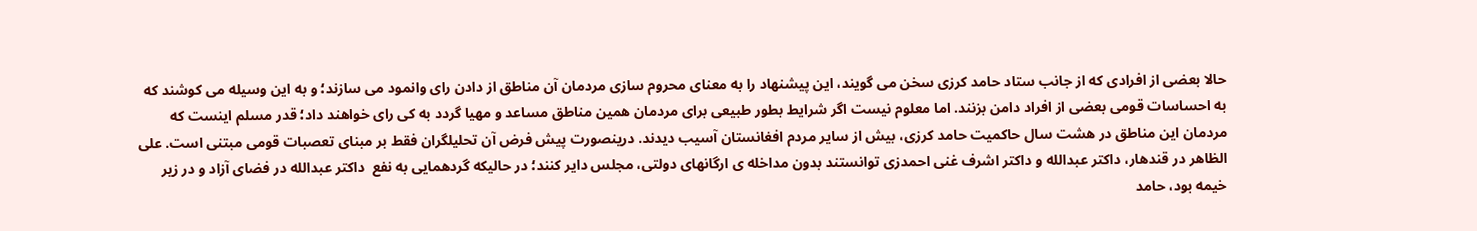حالا بعضی از افرادی که از جانب ستاد حامد کرزی سخن می گویند، این پیشنهاد را به معنای محروم سازی مردمان آن مناطق از دادن رای وانمود می سازند؛ و به این وسیله می کوشند که به احساسات قومی بعضی از افراد دامن بزنند. اما معلوم نیست اگر شرایط بطور طبیعی برای مردمان همین مناطق مساعد و مهیا گردد به کی رای خواهند داد؛ قدر مسلم اینست که مردمان این مناطق در هشت سال حاکمیت حامد کرزی، بیش از سایر مردم افغانستان آسیب دیدند. درینصورت پیش فرض آن تحلیلگران فقط بر مبنای تعصبات قومی مبتنی است. علی الظاهر در قندهار، داکتر عبدالله و داکتر اشرف غنی احمدزی توانستند بدون مداخله ی ارگانهای دولتی، مجلس دایر کنند؛ در حالیکه گردهمایی به نفع  داکتر عبدالله در فضای آزاد و در زیر خیمه بود، حامد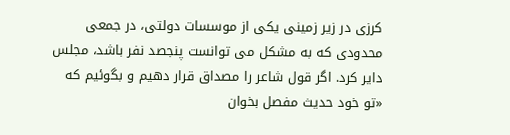کرزی در زیر زمینی یکی از موسسات دولتی، در جمعی محدودی که به مشکل می توانست پنجصد نفر باشد، مجلس دایر کرد. اگر قول شاعر را مصداق قرار دهیم و بگوئیم که «تو خود حدیث مفصل بخوان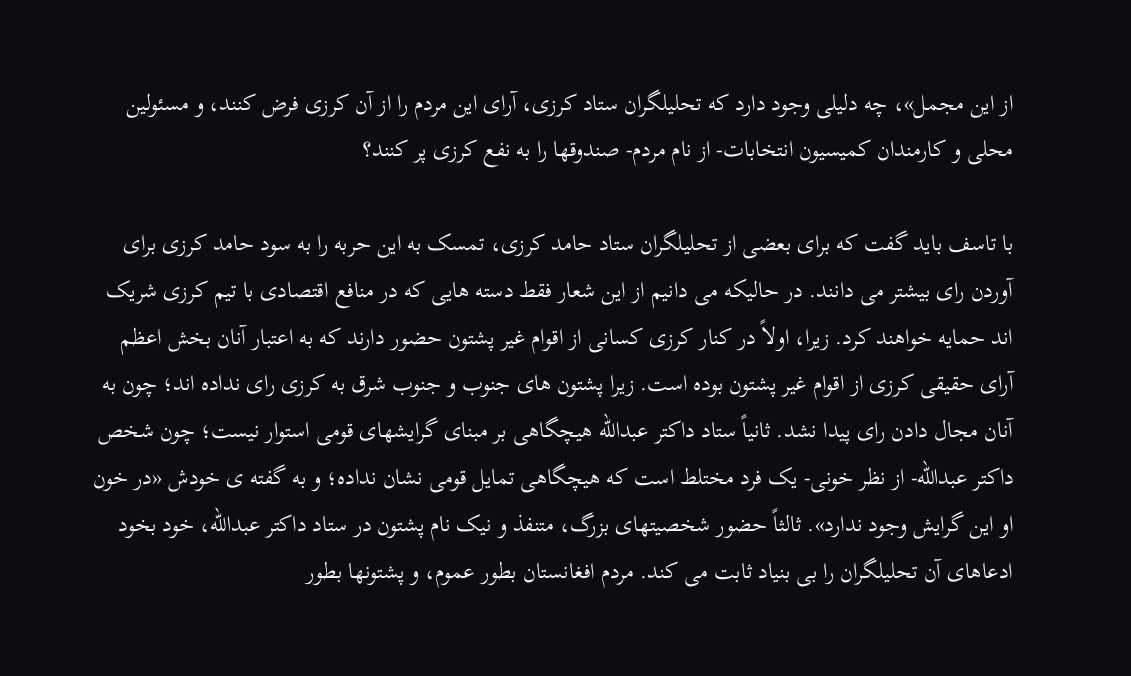از این مجمل»، چه دلیلی وجود دارد که تحلیلگران ستاد کرزی، آرای این مردم را از آن کرزی فرض کنند، و مسئولین محلی و کارمندان کمیسیون انتخابات- از نام مردم- صندوقها را به نفع کرزی پر کنند؟

با تاسف باید گفت که برای بعضی از تحلیلگران ستاد حامد کرزی، تمسک به این حربه را به سود حامد کرزی برای آوردن رای بیشتر می دانند. در حالیکه می دانیم از این شعار فقط دسته هایی که در منافع اقتصادی با تیم کرزی شریک اند حمایه خواهند کرد. زیرا، اولاً در کنار کرزی کسانی از اقوام غیر پشتون حضور دارند که به اعتبار آنان بخش اعظم آرای حقیقی کرزی از اقوام غیر پشتون بوده است. زیرا پشتون های جنوب و جنوب شرق به کرزی رای نداده اند؛ چون به آنان مجال دادن رای پیدا نشد. ثانیاً ستاد داکتر عبدالله هیچگاهی بر مبنای گرایشهای قومی استوار نیست؛ چون شخص داکتر عبدالله- از نظر خونی- یک فرد مختلط است که هیچگاهی تمایل قومی نشان نداده؛ و به گفته ی خودش «در خون او این گرایش وجود ندارد». ثالثاً حضور شخصیتهای بزرگ، متنفذ و نیک نام پشتون در ستاد داکتر عبدالله، خود بخود ادعاهای آن تحلیلگران را بی بنیاد ثابت می کند. مردم افغانستان بطور عموم، و پشتونها بطور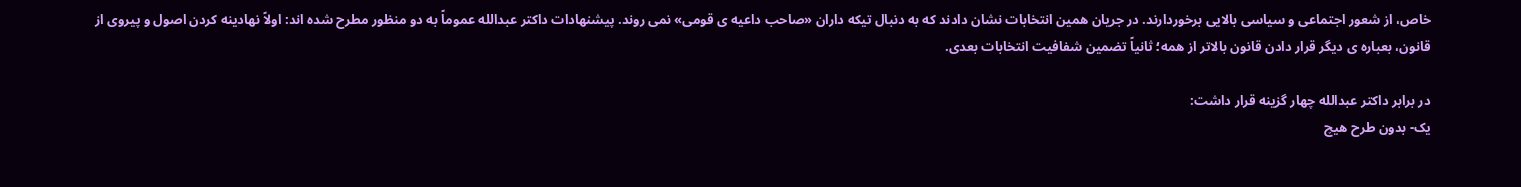خاص، از شعور اجتماعی و سیاسی بالایی برخوردارند. در جریان همین انتخابات نشان دادند که به دنبال تیکه داران «صاحب داعیه ی قومی» نمی روند. پیشنهادات داکتر عبدالله عموماً به دو منظور مطرح شده اند: اولاً نهادینه کردن اصول و پیروی از قانون، بعباره ی دیگر قرار دادن قانون بالاتر از همه؛ ثانیاً تضمین شفافیت انتخابات بعدی.

در برابر داکتر عبدالله چهار گزینه قرار داشت:
یک- بدون طرح هیچ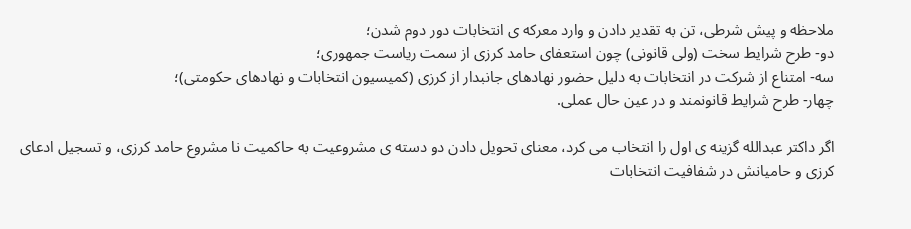ملاحظه و پیش شرطی، تن به تقدیر دادن و وارد معرکه ی انتخابات دور دوم شدن؛
دو- طرح شرایط سخت (ولی قانونی) چون استعفای حامد کرزی از سمت ریاست جمهوری؛
سه- امتناع از شرکت در انتخابات به دلیل حضور نهادهای جانبدار از کرزی (کمیسیون انتخابات و نهادهای حکومتی)؛
چهار- طرح شرایط قانونمند و در عین حال عملی.

اگر داکتر عبدالله گزینه ی اول را انتخاب می کرد، معنای تحویل دادن دو دسته ی مشروعیت به حاکمیت نا مشروع حامد کرزی، و تسجیل ادعای کرزی و حامیانش در شفافیت انتخابات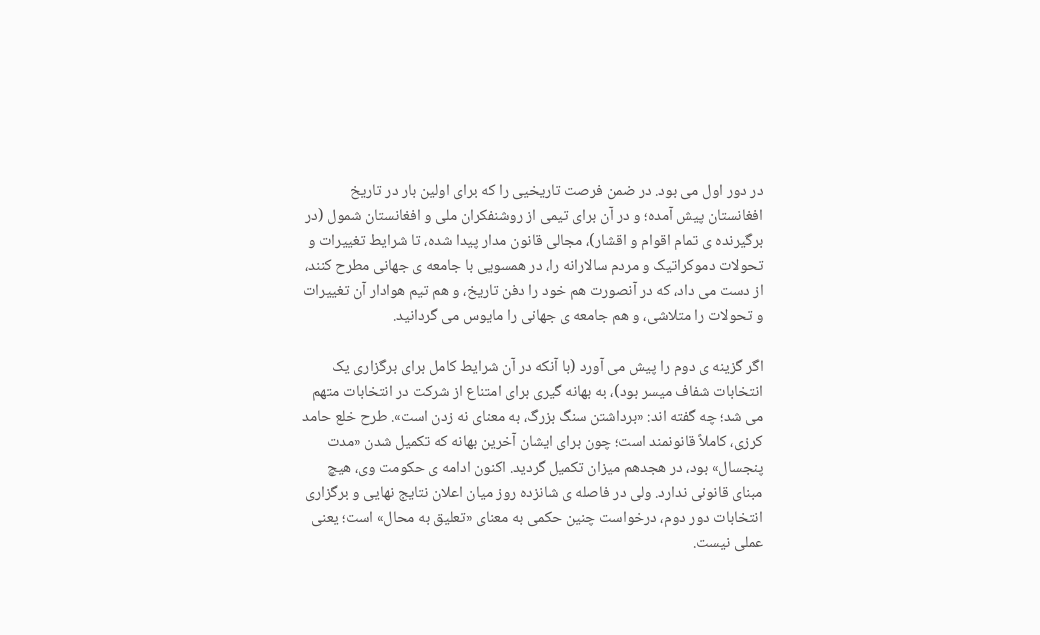در دور اول می بود. در ضمن فرصت تاریخیی را که برای اولین بار در تاریخ افغانستان پیش آمده؛ و در آن برای تیمی از روشنفکران ملی و افغانستان شمول (در برگیرنده ی تمام اقوام و اقشار)، مجالی قانون مدار پیدا شده، تا شرایط تغییرات و تحولات دموکراتیک و مردم سالارانه را، در همسویی با جامعه ی جهانی مطرح کنند، از دست می داد، که در آنصورت هم خود را دفن تاریخ، و هم تیم هوادار آن تغییرات و تحولات را متلاشی، و هم جامعه ی جهانی را مایوس می گردانید.

اگر گزینه ی دوم را پیش می آورد (با آنکه در آن شرایط کامل برای برگزاری یک انتخابات شفاف میسر بود)، به بهانه گیری برای امتناع از شرکت در انتخابات متهم می شد؛ چه گفته اند: «برداشتن سنگ بزرگ، به معنای نه زدن است». طرح خلع حامد کرزی، کاملاً قانونمند است؛ چون برای ایشان آخرین بهانه که تکمیل شدن «مدت پنجسال» بود، در هجدهم میزان تکمیل گردید. اکنون ادامه ی حکومت وی، هیچ مبنای قانونی ندارد. ولی در فاصله ی شانزده روز میان اعلان نتایج نهایی و برگزاری انتخابات دور دوم، درخواست چنین حکمی به معنای «تعلیق به محال» است؛ یعنی عملی نیست.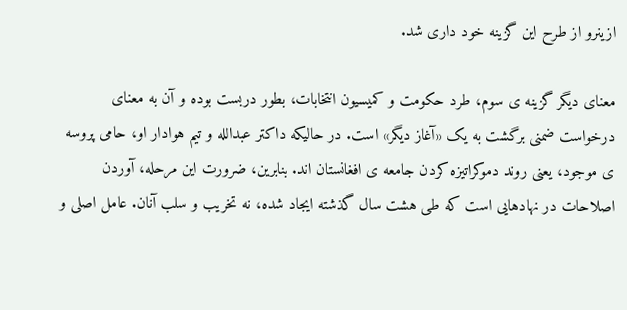ازینرو از طرح این گزینه خود داری شد.

معنای دیگر گزینه ی سوم، طرد حکومت و کمیسیون انتخابات، بطور دربست بوده و آن به معنای درخواست ضمنی برگشت به یک «آغاز دیگر» است. در حالیکه داکتر عبدالله و تیم هوادار او، حامی پروسه ی موجود، یعنی روند دموکراتیزه کردن جامعه ی افغانستان اند. بنابرین، ضرورت این مرحله، آوردن اصلاحات در نهادهایی است که طی هشت سال گذشته ایجاد شده، نه تخریب و سلب آنان. عامل اصلی و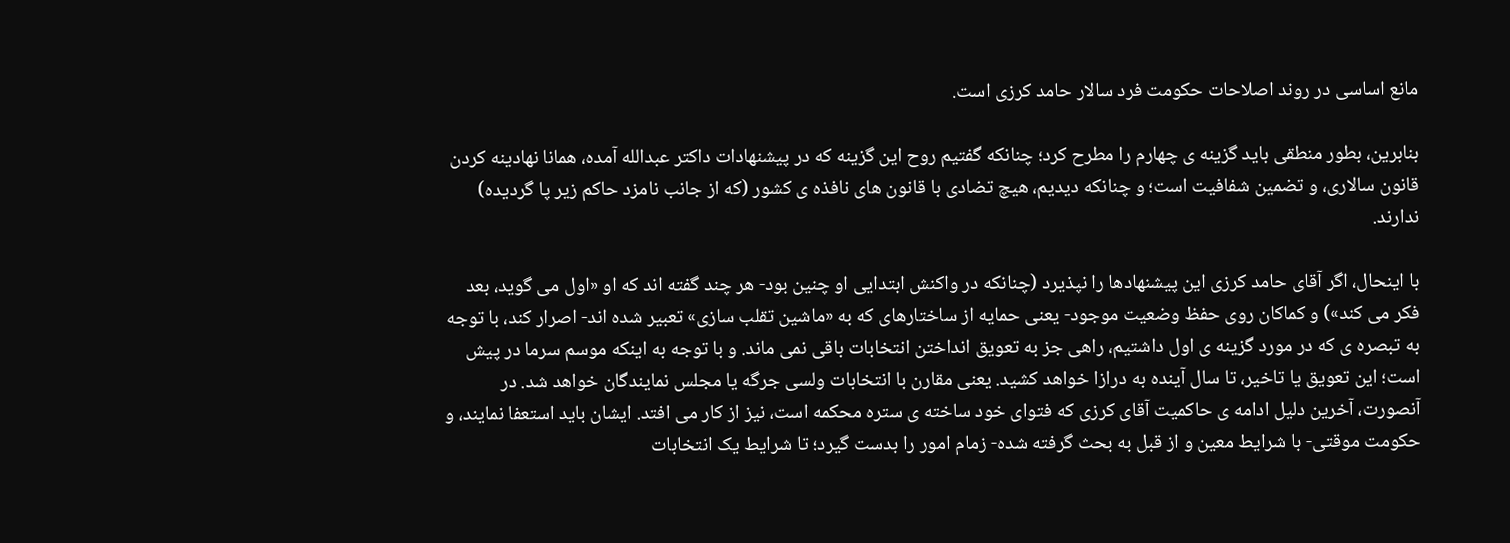مانع اساسی در روند اصلاحات حکومت فرد سالار حامد کرزی است.

بنابرین، بطور منطقی باید گزینه ی چهارم را مطرح کرد؛ چنانکه گفتیم روح این گزینه که در پیشنهادات داکتر عبدالله آمده، همانا نهادینه کردن قانون سالاری، و تضمین شفافیت است؛ و چنانکه دیدیم، هیچ تضادی با قانون های نافذه ی کشور (که از جانب نامزد حاکم زیر پا گردیده) ندارند.

با اینحال، اگر آقای حامد کرزی این پیشنهادها را نپذیرد (چنانکه در واکنش ابتدایی او چنین بود- هر چند گفته اند که او «اول می گوید، بعد فکر می کند») و کماکان روی حفظ وضعیت موجود- یعنی حمایه از ساختارهای که به «ماشین تقلب سازی» تعبیر شده اند- اصرار کند، با توجه به تبصره ی که در مورد گزینه ی اول داشتیم، راهی جز به تعویق انداختن انتخابات باقی نمی ماند. و با توجه به اینکه موسم سرما در پیش است؛ این تعویق یا تاخیر، تا سال آینده به درازا خواهد کشید. یعنی مقارن با انتخابات ولسی جرگه یا مجلس نمایندگان خواهد شد. در آنصورت، آخرین دلیل ادامه ی حاکمیت آقای کرزی که فتوای خود ساخته ی ستره محکمه است، نیز از کار می افتد. ایشان باید استعفا نمایند، و حکومت موقتی- با شرایط معین و از قبل به بحث گرفته شده- زمام امور را بدست گیرد؛ تا شرایط یک انتخابات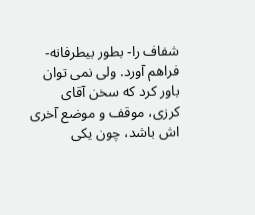شفاف را- بطور بیطرفانه- فراهم آورد. ولی نمی توان باور کرد که سخن آقای کرزی، موقف و موضع آخری اش باشد، چون یکی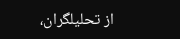از تحلیلگران،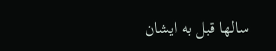سالها قبل به ایشان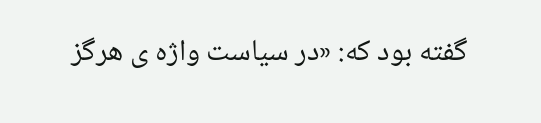گفته بود که: «در سیاست واژه ی هرگز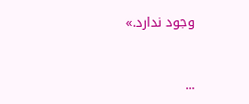وجود ندارد.»


...